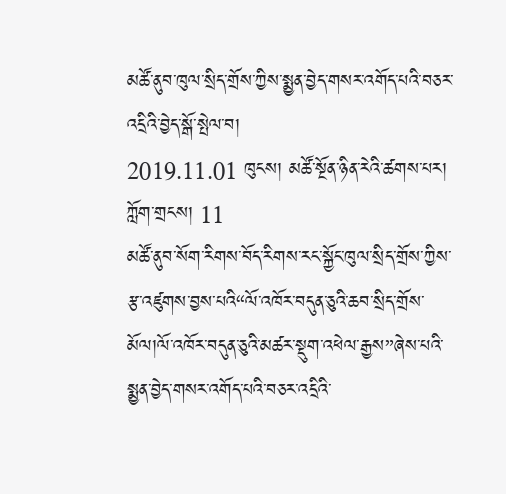མཚོ་ནུབ་ཁུལ་སྲིད་གྲོས་ཀྱིས་སྨྱན་བྱེད་གསར་འགོད་པའི་བཅར་འདྲིའི་བྱེད་སྒོ་སྤེལ་བ།
2019.11.01 ཁུངས། མཚོ་སྔོན་ཉིན་རེའི་ཚགས་པར། ཀློག་གྲངས། 11
མཚོ་ནུབ་སོག་རིགས་བོད་རིགས་རང་སྐྱོང་ཁུལ་སྲིད་གྲོས་ཀྱིས་རྩ་འཛུགས་བྱས་པའི“ལོ་འཁོར་བདུན་ཅུའི་ཆབ་སྲིད་གྲོས་མོལ།ལོ་འཁོར་བདུན་ཅུའི་མཚར་སྡུག་འཕེལ་རྒྱས”ཞེས་པའི་སྨྱན་བྱེད་གསར་འགོད་པའི་བཅར་འདྲིའི་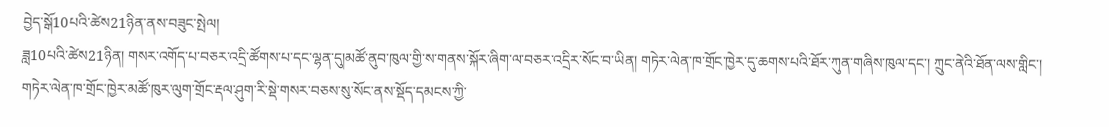བྱེད་སྒོ10པའི་ཚེས21ཉིན་ནས་བཟུང་སྤེལ།
ཟླ10པའི་ཚེས21ཉིན། གསར་འགོད་པ་བཅར་འདྲི་ཚོགས་པ་དང་ལྷན་དུ།མཚོ་ནུབ་ཁུལ་གྱི་ས་གནས་སྐོར་ཞིག་ལ་བཅར་འདྲིར་སོང་བ་ཡིན། གཏེར་ལེན་ཁ་གྲོང་ཁྱེར་དུ་ཆགས་པའི་ཐོར་ཀུན་གཞིས་ཁུལ་དང་། ཀྲུང་ནེའི་ཐོན་ལས་གླིང་། གཏེར་ལེན་ཁ་གྲོང་ཁྱེར་མཚོ་ཁུར་ལུག་གྲོང་རྡལ་ཤུག་རི་སྡེ་གསར་བཅས་སུ་སོང་ནས་སྡོད་དམངས་ཀྱི་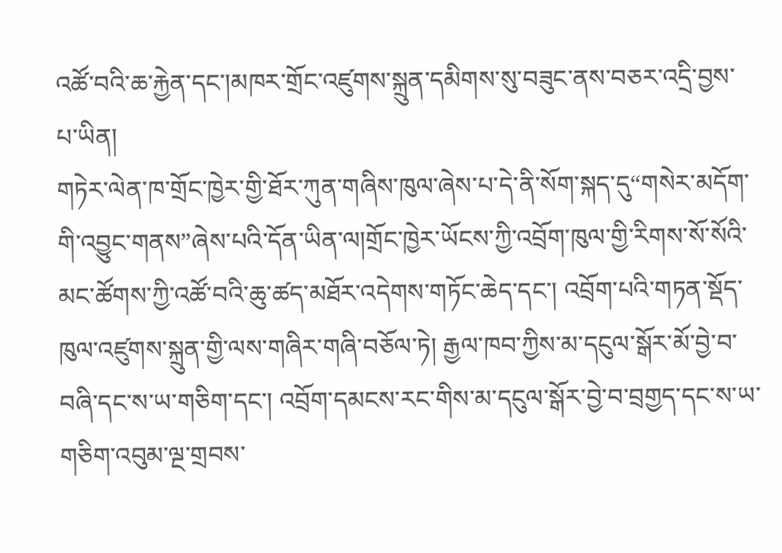འཚོ་བའི་ཆ་རྐྱེན་དང་།མཁར་གྲོང་འཛུགས་སྐྲུན་དམིགས་སུ་བཟུང་ནས་བཅར་འདྲི་བྱས་པ་ཡིན།
གཏེར་ལེན་ཁ་གྲོང་ཁྱེར་གྱི་ཐོར་ཀུན་གཞིས་ཁུལ་ཞེས་པ་དེ་ནི་སོག་སྐད་དུ“གསེར་མདོག་གི་འབྱུང་གནས”ཞེས་པའི་དོན་ཡིན་ལ།གྲོང་ཁྱེར་ཡོངས་ཀྱི་འབྲོག་ཁུལ་གྱི་རིགས་སོ་སོའི་མང་ཚོགས་ཀྱི་འཚོ་བའི་ཆུ་ཚད་མཐོར་འདེགས་གཏོང་ཆེད་དང་། འབྲོག་པའི་གཏན་སྡོད་ཁུལ་འཛུགས་སྐྲུན་གྱི་ལས་གཞིར་གཞི་བཅོལ་ཏེ། རྒྱལ་ཁབ་ཀྱིས་མ་དངུལ་སྒོར་མོ་བྱེ་བ་བཞི་དང་ས་ཡ་གཅིག་དང་། འབྲོག་དམངས་རང་གིས་མ་དངུལ་སྒོར་བྱེ་བ་བྲགྱད་དང་ས་ཡ་གཅིག་འབུམ་ལྔ་གྲབས་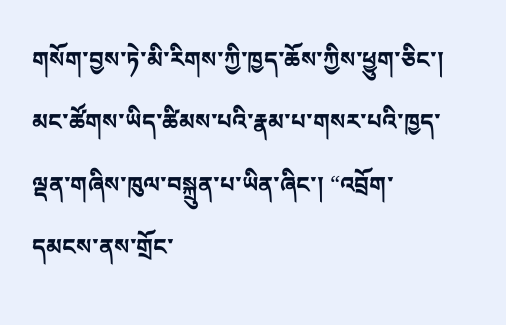གསོག་བྱས་ཏེ་མི་རིགས་ཀྱི་ཁྱད་ཆོས་ཀྱིས་ཕྱུག་ཅིང་། མང་ཚོགས་ཡིད་ཚིམས་པའི་རྣམ་པ་གསར་པའི་ཁྱད་ལྡན་གཞིས་ཁུལ་བསྐྲུན་པ་ཡིན་ཞིང་། “འབྲོག་དམངས་ནས་གྲོང་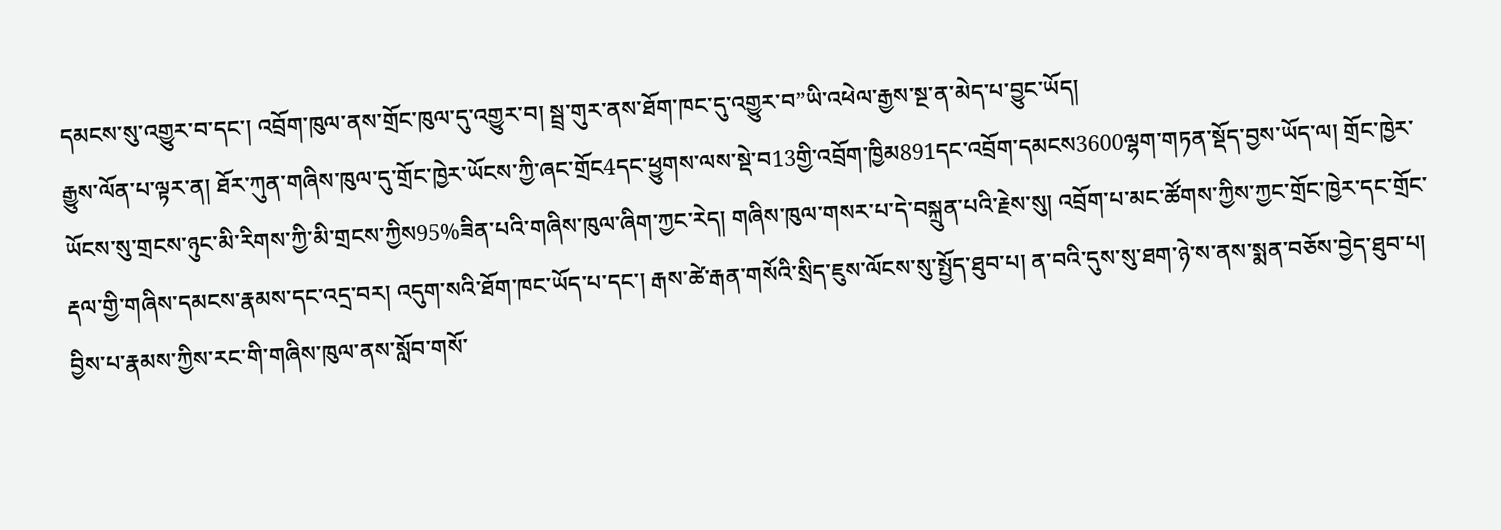དམངས་སུ་འགྱུར་བ་དང་། འབྲོག་ཁུལ་ནས་གྲོང་ཁུལ་དུ་འགྱུར་བ། སྦྲ་གུར་ནས་ཐོག་ཁང་དུ་འགྱུར་བ”ཡི་འཕེལ་རྒྱས་སྔ་ན་མེད་པ་བྱུང་ཡོད།
རྒྱུས་ལོན་པ་ལྟར་ན། ཐོར་ཀུན་གཞིས་ཁུལ་དུ་གྲོང་ཁྱེར་ཡོངས་ཀྱི་ཞང་གྲོང4དང་ཕྱུགས་ལས་སྡེ་བ13གྱི་འབྲོག་ཁྱིམ891དང་འབྲོག་དམངས3600ལྷག་གཏན་སྡོད་བྱས་ཡོད་ལ། གྲོང་ཁྱེར་ཡོངས་སུ་གྲངས་ཉུང་མི་རིགས་ཀྱི་མི་གྲངས་ཀྱིས95%ཟིན་པའི་གཞིས་ཁུལ་ཞིག་ཀྱང་རེད། གཞིས་ཁུལ་གསར་པ་དེ་བསྐྲུན་པའི་རྗེས་སུ། འབྲོག་པ་མང་ཚོགས་ཀྱིས་ཀྱང་གྲོང་ཁྱེར་དང་གྲོང་རྡལ་གྱི་གཞིས་དམངས་རྣམས་དང་འདྲ་བར། འདུག་སའི་ཐོག་ཁང་ཡོད་པ་དང་། རྒས་ཚེ་རྒན་གསོའི་སྲིད་ཇུས་ལོངས་སུ་སྤྱོད་ཐུབ་པ། ན་བའི་དུས་སུ་ཐག་ཉེ་ས་ནས་སྨན་བཅོས་བྱེད་ཐུབ་པ། བྱིས་པ་རྣམས་ཀྱིས་རང་གི་གཞིས་ཁུལ་ནས་སློབ་གསོ་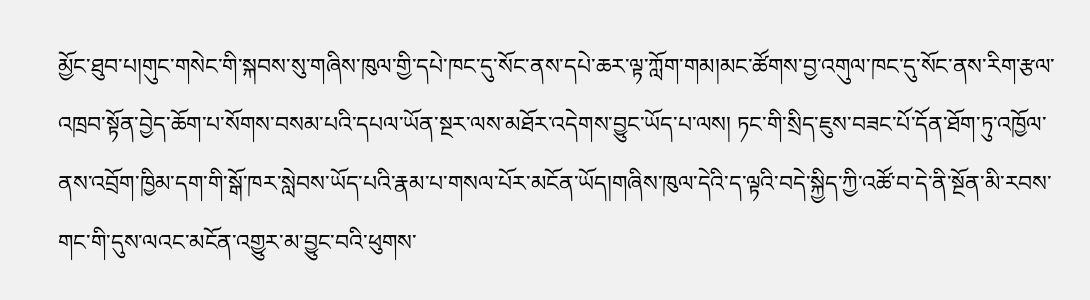མྱོང་ཐུབ་པ།གུང་གསེང་གི་སྐབས་སུ་གཞིས་ཁུལ་གྱི་དཔེ་ཁང་དུ་སོང་ནས་དཔེ་ཆར་ལྟ་ཀློག་གམ།མང་ཚོགས་བྱ་འགུལ་ཁང་དུ་སོང་ནས་རིག་རྩལ་འཁྲབ་སྟོན་བྱེད་ཆོག་པ་སོགས་བསམ་པའི་དཔལ་ཡོན་སྔར་ལས་མཐོར་འདེགས་བྱུང་ཡོད་པ་ལས། ཏང་གི་སྲིད་ཇུས་བཟང་པོ་དོན་ཐོག་ཏུ་འཁྱོལ་ནས་འབྲོག་ཁྱིམ་དག་གི་སྒོ་ཁར་སླེབས་ཡོད་པའི་རྣམ་པ་གསལ་པོར་མངོན་ཡོད།གཞིས་ཁུལ་དེའི་ད་ལྟའི་བདེ་སྐྱིད་ཀྱི་འཚོ་བ་དེ་ནི་སྔོན་མི་རབས་གང་གི་དུས་ལའང་མངོན་འགྱུར་མ་བྱུང་བའི་ཕུགས་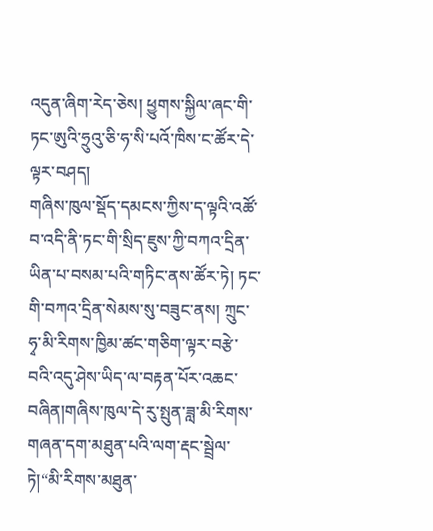འདུན་ཞིག་རེད་ཅེས། ཕྱུགས་སྐྱིལ་ཞང་གི་ཏང་ཨུའི་ཧྲུའུ་ཅི་ཧ་སི་པའོ་ཁིས་ང་ཚོར་དེ་ལྟར་བཤད།
གཞིས་ཁུལ་སྡོད་དམངས་ཀྱིས་ད་ལྟའི་འཚོ་བ་འདི་ནི་ཏང་གི་སྲིད་ཇུས་ཀྱི་བཀའ་དྲིན་ཡིན་པ་བསམ་པའི་གཏིང་ནས་ཚོར་ཏེ། ཏང་གི་བཀའ་དྲིན་སེམས་སུ་བཟུང་ནས། ཀྲུང་ཧྭ་མི་རིགས་ཁྱིམ་ཚང་གཅིག་ལྟར་བརྩེ་བའི་འདུ་ཤེས་ཡིད་ལ་བརྟན་པོར་འཆང་བཞིན།གཞིས་ཁུལ་དེ་རུ་སྤུན་ཟླ་མི་རིགས་གཞན་དག་མཐུན་པའི་ལག་རྡང་སྦྲེལ་ཏེ།“མི་རིགས་མཐུན་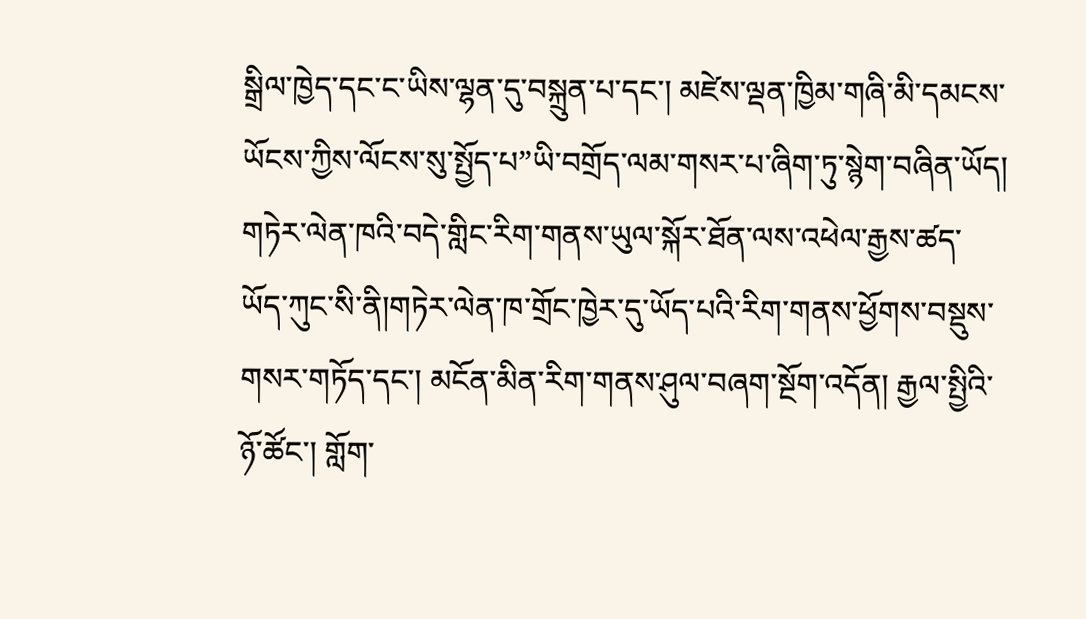སྒྲིལ་ཁྱེད་དང་ང་ཡིས་ལྷན་དུ་བསྐྲུན་པ་དང་། མཛེས་ལྡན་ཁྱིམ་གཞི་མི་དམངས་ཡོངས་ཀྱིས་ལོངས་སུ་སྤྱོད་པ”ཡི་བགྲོད་ལམ་གསར་པ་ཞིག་ཏུ་སྙེག་བཞིན་ཡོད།
གཏེར་ལེན་ཁའི་བདེ་གླིང་རིག་གནས་ཡུལ་སྐོར་ཐོན་ལས་འཕེལ་རྒྱས་ཚད་ཡོད་ཀུང་སི་ནི།གཏེར་ལེན་ཁ་གྲོང་ཁྱེར་དུ་ཡོད་པའི་རིག་གནས་ཕྱོགས་བསྡུས་གསར་གཏོད་དང་། མངོན་མིན་རིག་གནས་ཤུལ་བཞག་སྔོག་འདོན། རྒྱལ་སྤྱིའི་ཉོ་ཚོང་། གློག་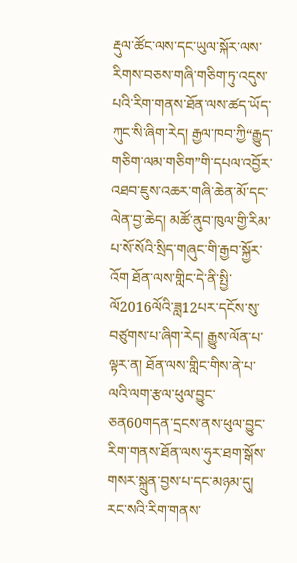རྡུལ་ཚོང་ལས་དང་ཡུལ་སྐོར་ལས་རིགས་བཅས་གཞི་གཅིག་ཏུ་འདུས་པའི་རིག་གནས་ཐོན་ལས་ཚད་ཡོད་ཀུང་སི་ཞིག་རེད། རྒྱལ་ཁབ་ཀྱི“རྒྱུད་གཅིག་ལམ་གཅིག”གི་དཔལ་འབྱོར་འཐབ་ཇུས་འཆར་གཞི་ཆེན་མོ་དང་ལེན་བྱ་ཆེད། མཚོ་ནུབ་ཁུལ་གྱི་རིམ་པ་སོ་སོའི་སྲིད་གཞུང་གི་རྒྱབ་སྐྱོར་འོག ཐོན་ལས་གླིང་དེ་ནི་སྤྱི་ལོ2016ལོའི་ཟླ12པར་དངོས་སུ་བཙུགས་པ་ཞིག་རེད། རྒྱུས་ལོན་པ་ལྟར་ན། ཐོན་ལས་གླིང་གིས་ནེ་པ་ལའི་ལག་རྩལ་ཕུལ་བྱུང་ཅན60གདན་དྲངས་ནས་ཕུལ་བྱུང་རིག་གནས་ཐོན་ལས་ཧུར་ཐག་སྒོས་གསར་སྐྲུན་བྱས་པ་དང་མཉམ་དུ། རང་སའི་རིག་གནས་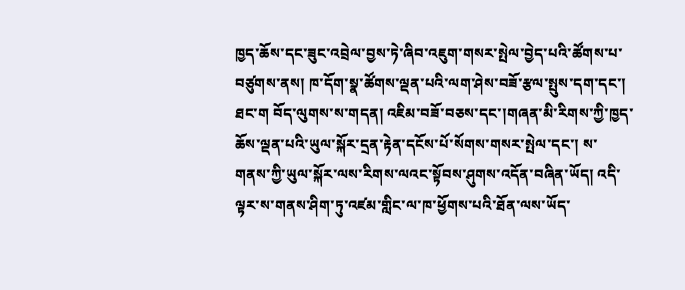ཁྱད་ཆོས་དང་ཟུང་འབྲེལ་བྱས་ཏེ་ཞིབ་འཇུག་གསར་སྤེལ་བྱེད་པའི་ཚོགས་པ་བཙུགས་ནས། ཁ་དོག་སྣ་ཚོགས་ལྡན་པའི་ལག་ཤེས་བཟོ་རྩལ་སྤུས་དག་དང་། ཐང་ག བོད་ལུགས་ས་གདན། འཇིམ་བཟོ་བཅས་དང་།གཞན་མི་རིགས་ཀྱི་ཁྱད་ཆོས་ལྡན་པའི་ཡུལ་སྐོར་དྲན་རྟེན་དངོས་པོ་སོགས་གསར་སྤེལ་དང་། ས་གནས་ཀྱི་ཡུལ་སྐོར་ལས་རིགས་ལའང་སྟོབས་ཤུགས་འདོན་བཞིན་ཡོད། འདི་ལྟར་ས་གནས་ཤིག་ཏུ་འཛམ་གླིང་ལ་ཁ་ཕྱོགས་པའི་ཐོན་ལས་ཡོད་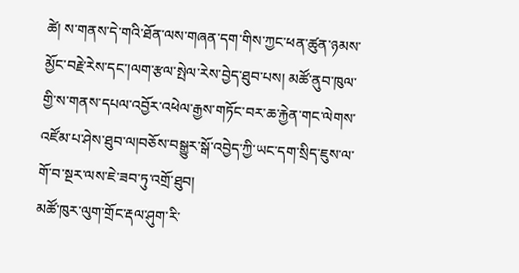ཚེ། ས་གནས་དེ་གའི་ཐོན་ལས་གཞན་དག་གིས་ཀྱང་ཕན་ཚུན་ཉམས་མྱོང་བརྗེ་རེས་དང་།ལག་རྩལ་སྤེལ་རེས་བྱེད་ཐུབ་པས། མཚོ་ནུབ་ཁུལ་གྱི་ས་གནས་དཔལ་འབྱོར་འཕེལ་རྒྱས་གཏོང་བར་ཆ་རྐྱེན་གང་ལེགས་འཛོམ་པ་ཤེས་ཐུབ་ལ།བཅོས་བསྒྱུར་སྒོ་འབྱེད་ཀྱི་ཡང་དག་སྲིད་ཇུས་ལ་གོ་བ་སྔར་ལས་ཇེ་ཟབ་ཏུ་འགྲོ་ཐུབ།
མཚོ་ཁུར་ལུག་གྲོང་རྡལ་ཤུག་རི་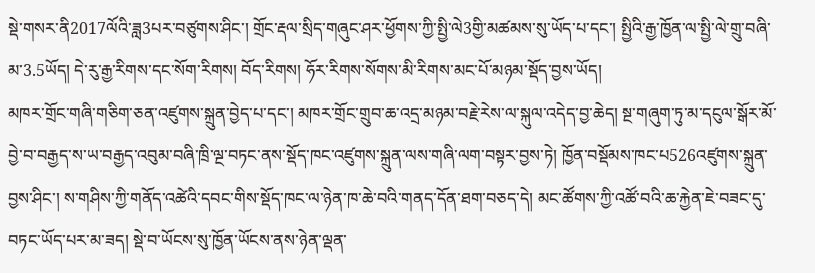སྡེ་གསར་ནི2017ལོའི་ཟླ3པར་བཙུགས་ཤིང་། གྲོང་རྡལ་སྲིད་གཞུང་ཤར་ཕྱོགས་ཀྱི་སྤྱི་ལེ3གྱི་མཚམས་སུ་ཡོད་པ་དང་། སྤྱིའི་རྒྱ་ཁྱོན་ལ་སྤྱི་ལེ་གྲུ་བཞི་མ་3.5ཡོད། དེ་རུ་རྒྱ་རིགས་དང་སོག་རིགས། བོད་རིགས། ཧོར་རིགས་སོགས་མི་རིགས་མང་པོ་མཉམ་སྡོད་བྱས་ཡོད།
མཁར་གྲོང་གཞི་གཅིག་ཅན་འཛུགས་སྐྲུན་བྱེད་པ་དང་། མཁར་གྲོང་གྲུབ་ཆ་འདྲ་མཉམ་བརྗེ་རེས་ལ་སྐུལ་འདེད་བྱ་ཆེད། སྔ་གཞུག་ཏུ་མ་དངུལ་སྒོར་མོ་བྱེ་བ་བརྒྱད་ས་ཡ་བརྒྱད་འབུམ་བཞི་ཁྲི་ལྔ་བཏང་ནས་སྡོད་ཁང་འཛུགས་སྐྲུན་ལས་གཞི་ལག་བསྟར་བྱས་ཏེ། ཁྱོན་བསྡོམས་ཁང་པ526འཛུགས་སྐྲུན་བྱས་ཤིང་། ས་གཤིས་ཀྱི་གནོད་འཚེའི་དབང་གིས་སྡོད་ཁང་ལ་ཉེན་ཁ་ཆེ་བའི་གནད་དོན་ཐག་བཅད་དེ། མང་ཚོགས་ཀྱི་འཚོ་བའི་ཆ་རྐྱེན་ཇེ་བཟང་དུ་བཏང་ཡོད་པར་མ་ཟད། སྡེ་བ་ཡོངས་སུ་ཁྱོན་ཡོངས་ནས་ཉེན་ལྡན་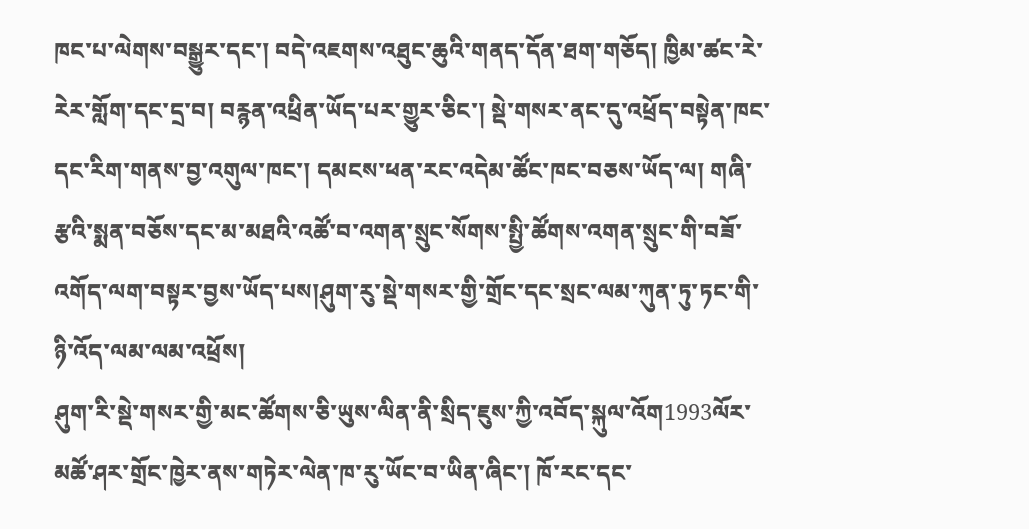ཁང་པ་ལེགས་བསྒྱུར་དང་། བདེ་འཇགས་འཐུང་ཆུའི་གནད་དོན་ཐག་གཅོད། ཁྱིམ་ཚང་རེ་རེར་གློག་དང་དྲ་བ། བརྙན་འཕྲིན་ཡོད་པར་གྱུར་ཅིང་། སྡེ་གསར་ནང་དུ་འཕྲོད་བསྟེན་ཁང་དང་རིག་གནས་བྱ་འགུལ་ཁང་། དམངས་ཕན་རང་འདེམ་ཚོང་ཁང་བཅས་ཡོད་ལ། གཞི་རྩའི་སྨན་བཅོས་དང་མ་མཐའི་འཚོ་བ་འགན་སྲུང་སོགས་སྤྱི་ཚོགས་འགན་སྲུང་གི་བཟོ་འགོད་ལག་བསྟར་བྱས་ཡོད་པས།ཤུག་རུ་སྡེ་གསར་གྱི་གྲོང་དང་སྲང་ལམ་ཀུན་ཏུ་ཏང་གི་ཉི་འོད་ལམ་ལམ་འཕྲོས།
ཤུག་རི་སྡེ་གསར་གྱི་མང་ཚོགས་ཅི་ཡུས་ལིན་ནི་སྲིད་ཇུས་ཀྱི་འབོད་སྐུལ་འོག1993ལོར་མཚོ་ཤར་གྲོང་ཁྱེར་ནས་གཏེར་ལེན་ཁ་རུ་ཡོང་བ་ཡིན་ཞིང་། ཁོ་རང་དང་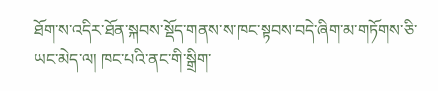ཐོག་ས་འདིར་ཐོན་སྐབས་སྡོད་གནས་ས་ཁང་སྟབས་བདེ་ཞིག་མ་གཏོགས་ཅི་ཡང་མེད་ལ། ཁང་པའི་ནང་གི་སྒྲིག་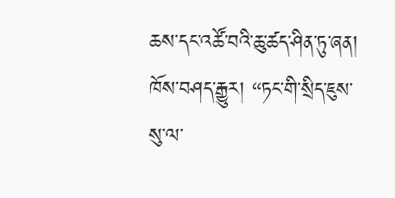ཆས་དང་འཚོ་བའི་ཆུ་ཚད་ཤིན་ཏུ་ཞན། ཁོས་བཤད་རྒྱུར། “ཏང་གི་སྲིད་ཇུས་སུ་ལ་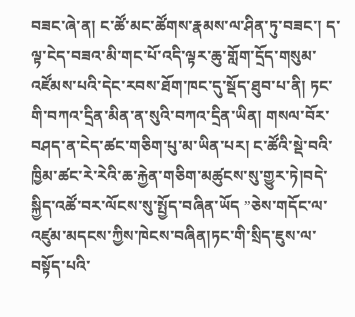བཟང་ཞེ་ན། ང་ཚོ་མང་ཚོགས་རྣམས་ལ་ཤིན་ཏུ་བཟང་། ད་ལྟ་ངེད་བཟའ་མི་གང་པོ་འདི་ལྟར་ཆུ་གློག་དྲོད་གསུམ་འཛོམས་པའི་དེང་རབས་ཐོག་ཁང་དུ་སྡོད་ཐུབ་པ་ནི། ཏང་གི་བཀའ་དྲིན་མིན་ན་སུའི་བཀའ་དྲིན་ཡིན། གསལ་བོར་བཤད་ན་ངེད་ཚང་གཅིག་པུ་མ་ཡིན་པར། ང་ཚོའི་སྡེ་བའི་ཁྱིམ་ཚང་རེ་རེའི་ཆ་རྐྱེན་གཅིག་མཚུངས་སུ་གྱུར་ཏེ།བདེ་སྐྱིད་འཚོ་བར་ལོངས་སུ་སྤྱོད་བཞིན་ཡོད ”ཅེས་གདོང་ལ་འཛུམ་མདངས་ཀྱིས་ཁེངས་བཞིན།ཏང་གི་སྲིད་ཇུས་ལ་བསྟོད་པའི་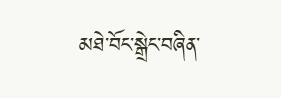མཐེ་བོང་སྒྲེང་བཞིན་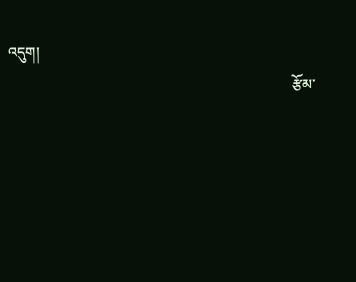འདུག།
                                                                              རྩོམ་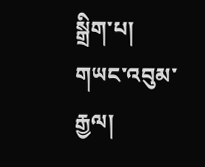སྒྲིག་པ། གཡང་འབུམ་རྒྱལ།